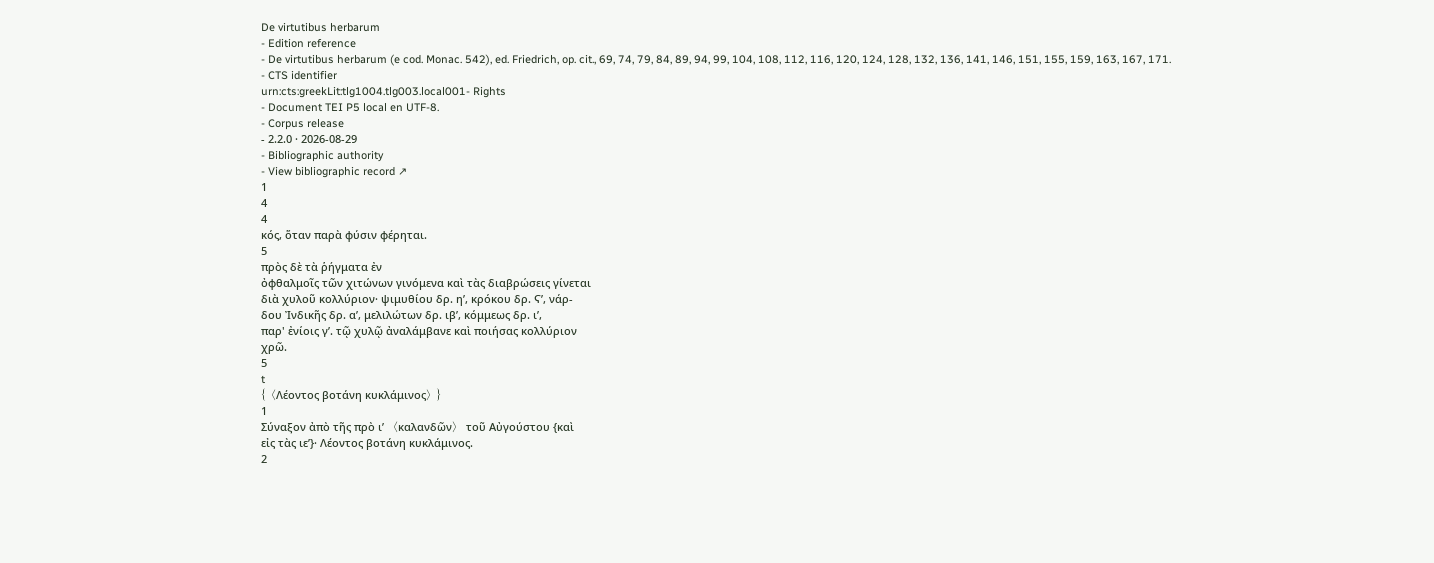De virtutibus herbarum
- Edition reference
- De virtutibus herbarum (e cod. Monac. 542), ed. Friedrich, op. cit., 69, 74, 79, 84, 89, 94, 99, 104, 108, 112, 116, 120, 124, 128, 132, 136, 141, 146, 151, 155, 159, 163, 167, 171.
- CTS identifier
urn:cts:greekLit:tlg1004.tlg003.local001- Rights
- Document TEI P5 local en UTF-8.
- Corpus release
- 2.2.0 · 2026-08-29
- Bibliographic authority
- View bibliographic record ↗
1
4
4
κός, ὅταν παρὰ φύσιν φέρηται.
5
πρὸς δὲ τὰ ῥήγματα ἐν
ὀφθαλμοῖς τῶν χιτώνων γινόμενα καὶ τὰς διαβρώσεις γίνεται
διὰ χυλοῦ κολλύριον· ψιμυθίου δρ. ηʹ, κρόκου δρ. Ϛʹ, νάρ-
δου Ἰνδικῆς δρ. αʹ, μελιλώτων δρ. ιβʹ, κόμμεως δρ. ιʹ,
παρ' ἐνίοις γʹ. τῷ χυλῷ ἀναλάμβανε καὶ ποιήσας κολλύριον
χρῶ.
5
t
{〈Λέοντος βοτάνη κυκλάμινος〉}
1
Σύναξον ἀπὸ τῆς πρὸ ιʹ 〈καλανδῶν〉 τοῦ Αὐγούστου {καὶ
εἰς τὰς ιεʹ}· Λέοντος βοτάνη κυκλάμινος.
2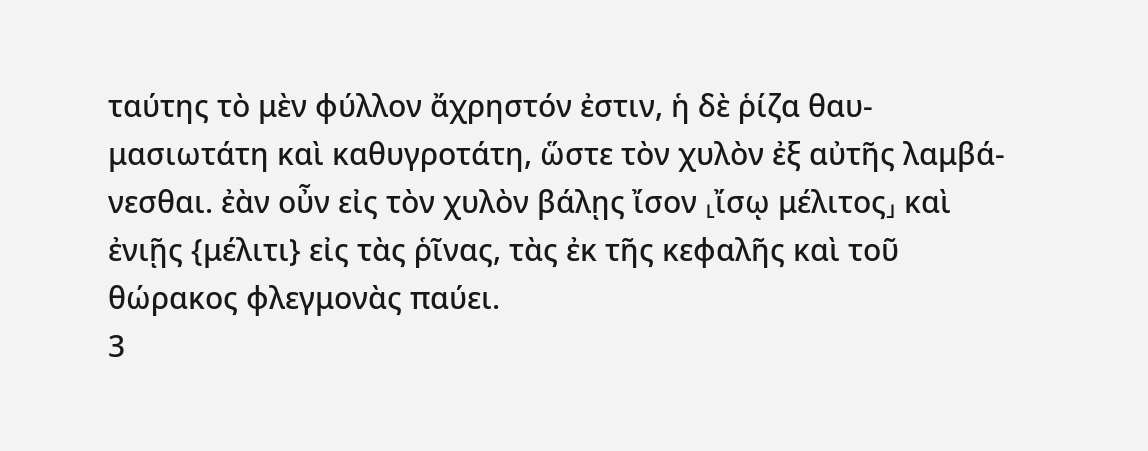ταύτης τὸ μὲν φύλλον ἄχρηστόν ἐστιν, ἡ δὲ ῥίζα θαυ-
μασιωτάτη καὶ καθυγροτάτη, ὥστε τὸν χυλὸν ἐξ αὐτῆς λαμβά-
νεσθαι. ἐὰν οὖν εἰς τὸν χυλὸν βάλῃς ἴσον ⸤ἴσῳ μέλιτος⸥ καὶ
ἐνιῇς {μέλιτι} εἰς τὰς ῥῖνας, τὰς ἐκ τῆς κεφαλῆς καὶ τοῦ
θώρακος φλεγμονὰς παύει.
3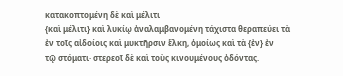κατακοπτομένη δὲ καὶ μέλιτι
{καὶ μέλιτι} καὶ λυκίῳ ἀναλαμβανομένη τάχιστα θεραπεύει τὰ
ἐν τοῖς αἰδοίοις καὶ μυκτῆρσιν ἕλκη, ὁμοίως καὶ τὰ {ἐν} ἐν
τῷ στόματι· στερεοῖ δὲ καὶ τοὺς κινουμένους ὀδόντας.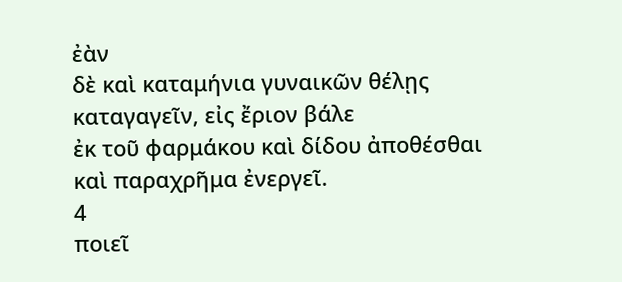ἐὰν
δὲ καὶ καταμήνια γυναικῶν θέλῃς καταγαγεῖν, εἰς ἔριον βάλε
ἐκ τοῦ φαρμάκου καὶ δίδου ἀποθέσθαι καὶ παραχρῆμα ἐνεργεῖ.
4
ποιεῖ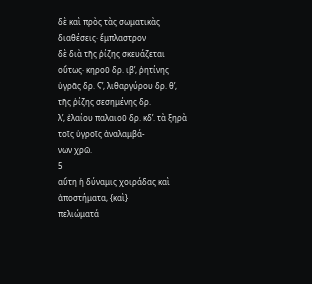δὲ καὶ πρὸς τὰς σωματικὰς διαθέσεις· ἔμπλαστρον
δὲ διὰ τῆς ῥίζης σκευάζεται οὕτως· κηροῦ δρ. ιβʹ, ῥητίνης
ὑγρᾶς δρ. Ϛʹ, λιθαργύρου δρ. θʹ, τῆς ῥίζης σεσημένης δρ.
λʹ, ἐλαίου παλαιοῦ δρ. κδʹ. τὰ ξηρὰ τοῖς ὑγροῖς ἀναλαμβά-
νων χρῶ.
5
αὕτη ἡ δύναμις χοιράδας καὶ ἀποστήματα, {καὶ}
πελιώματά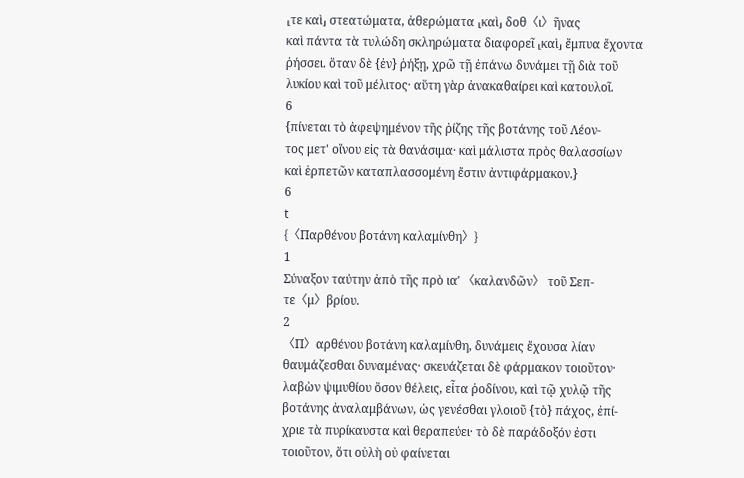⸤τε καὶ⸥ στεατώματα, ἀθερώματα ⸤καὶ⸥ δοθ〈ι〉ῆνας
καὶ πάντα τὰ τυλώδη σκληρώματα διαφορεῖ ⸤καὶ⸥ ἔμπυα ἔχοντα
ῥήσσει. ὅταν δὲ {ἐν} ῥήξῃ, χρῶ τῇ ἐπάνω δυνάμει τῇ διὰ τοῦ
λυκίου καὶ τοῦ μέλιτος· αὕτη γὰρ ἀνακαθαίρει καὶ κατουλοῖ.
6
{πίνεται τὸ ἀφεψημένον τῆς ῥίζης τῆς βοτάνης τοῦ Λέον-
τος μετ' οἴνου εἰς τὰ θανάσιμα· καὶ μάλιστα πρὸς θαλασσίων
καὶ ἑρπετῶν καταπλασσομένη ἔστιν ἀντιφάρμακον.}
6
t
{〈Παρθένου βοτάνη καλαμίνθη〉}
1
Σύναξον ταύτην ἀπὸ τῆς πρὸ ιαʹ 〈καλανδῶν〉 τοῦ Σεπ-
τε〈μ〉βρίου.
2
〈Π〉αρθένου βοτάνη καλαμίνθη, δυνάμεις ἔχουσα λίαν
θαυμάζεσθαι δυναμένας· σκευάζεται δὲ φάρμακον τοιοῦτον·
λαβὼν ψιμυθίου ὅσον θέλεις, εἶτα ῥοδίνου, καὶ τῷ χυλῷ τῆς
βοτάνης ἀναλαμβάνων, ὡς γενέσθαι γλοιοῦ {τὸ} πάχος, ἐπί-
χριε τὰ πυρίκαυστα καὶ θεραπεύει· τὸ δὲ παράδοξόν ἐστι
τοιοῦτον, ὅτι οὐλὴ οὐ φαίνεται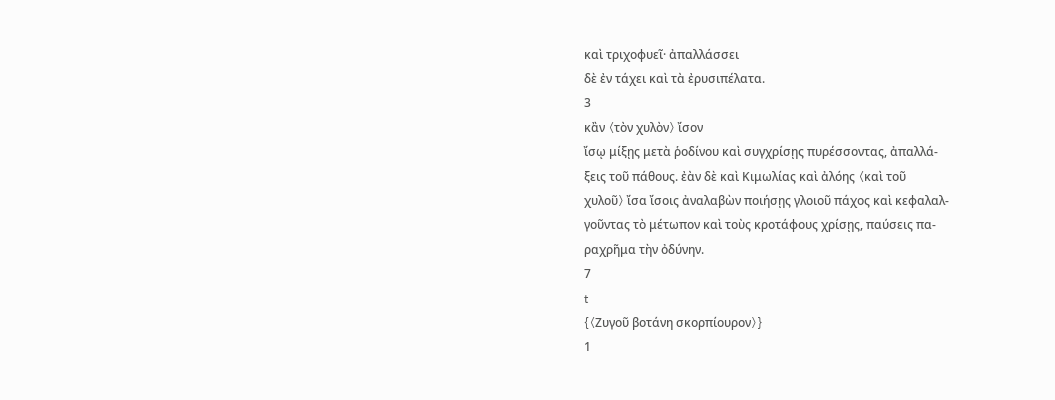καὶ τριχοφυεῖ· ἀπαλλάσσει
δὲ ἐν τάχει καὶ τὰ ἐρυσιπέλατα.
3
κἂν 〈τὸν χυλὸν〉 ἴσον
ἴσῳ μίξῃς μετὰ ῥοδίνου καὶ συγχρίσῃς πυρέσσοντας, ἀπαλλά-
ξεις τοῦ πάθους. ἐὰν δὲ καὶ Κιμωλίας καὶ ἀλόης 〈καὶ τοῦ
χυλοῦ〉 ἴσα ἴσοις ἀναλαβὼν ποιήσῃς γλοιοῦ πάχος καὶ κεφαλαλ-
γοῦντας τὸ μέτωπον καὶ τοὺς κροτάφους χρίσῃς, παύσεις πα-
ραχρῆμα τὴν ὀδύνην.
7
t
{〈Ζυγοῦ βοτάνη σκορπίουρον〉}
1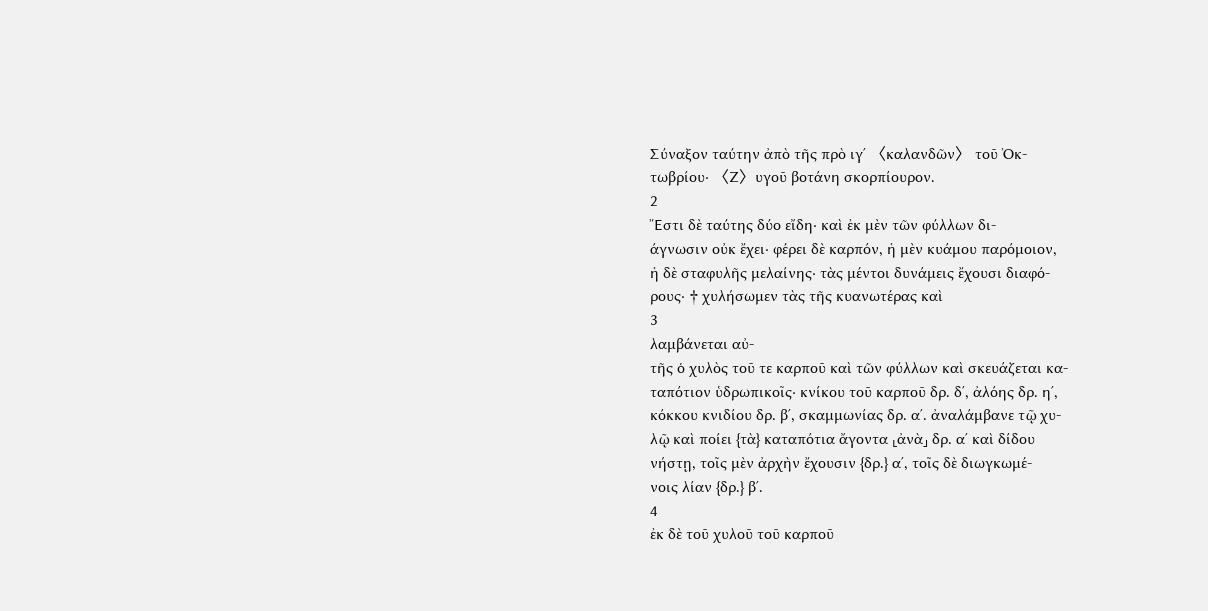Σύναξον ταύτην ἀπὸ τῆς πρὸ ιγʹ 〈καλανδῶν〉 τοῦ Ὀκ-
τωβρίου· 〈Ζ〉υγοῦ βοτάνη σκορπίουρον.
2
Ἔστι δὲ ταύτης δύο εἴδη· καὶ ἐκ μὲν τῶν φύλλων δι-
άγνωσιν οὐκ ἔχει· φέρει δὲ καρπόν, ἡ μὲν κυάμου παρόμοιον,
ἡ δὲ σταφυλῆς μελαίνης· τὰς μέντοι δυνάμεις ἔχουσι διαφό-
ρους· † χυλήσωμεν τὰς τῆς κυανωτέρας καὶ
3
λαμβάνεται αὐ-
τῆς ὁ χυλὸς τοῦ τε καρποῦ καὶ τῶν φύλλων καὶ σκευάζεται κα-
ταπότιον ὑδρωπικοῖς· κνίκου τοῦ καρποῦ δρ. δʹ, ἀλόης δρ. ηʹ,
κόκκου κνιδίου δρ. βʹ, σκαμμωνίας δρ. αʹ. ἀναλάμβανε τῷ χυ-
λῷ καὶ ποίει {τὰ} καταπότια ἄγοντα ⸤ἀνὰ⸥ δρ. αʹ καὶ δίδου
νήστῃ, τοῖς μὲν ἀρχὴν ἔχουσιν {δρ.} αʹ, τοῖς δὲ διωγκωμέ-
νοις λίαν {δρ.} βʹ.
4
ἐκ δὲ τοῦ χυλοῦ τοῦ καρποῦ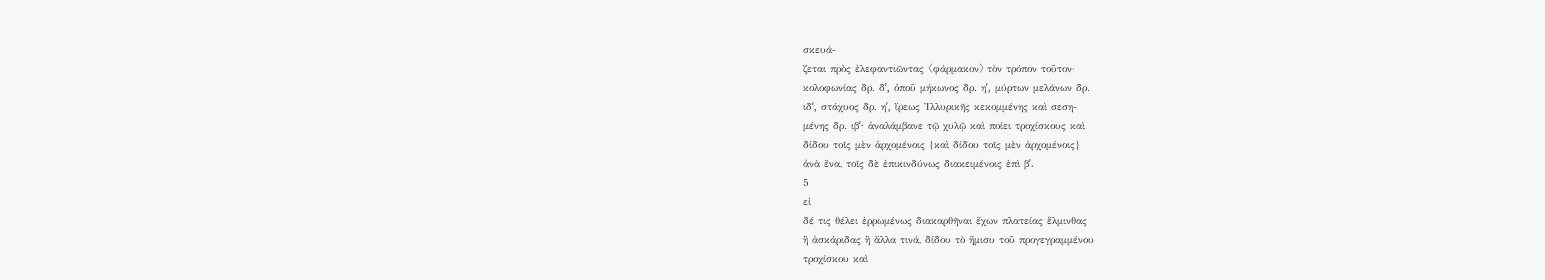σκευά-
ζεται πρὸς ἐλεφαντιῶντας 〈φάρμακον〉 τὸν τρόπον τοῦτον·
κολοφωνίας δρ. δʹ, ὀποῦ μήκωνος δρ. ηʹ, μύρτων μελάνων δρ.
ιδʹ, στάχυος δρ. ηʹ, ἴρεως Ἰλλυρικῆς κεκομμένης καὶ σεση-
μένης δρ. ιβʹ· ἀναλάμβανε τῷ χυλῷ καὶ ποίει τροχίσκους καὶ
δίδου τοῖς μὲν ἀρχομένοις {καὶ δίδου τοῖς μὲν ἀρχομένοις}
ἀνὰ ἕνα, τοῖς δὲ ἐπικινδύνως διακειμένοις ἐπὶ βʹ.
5
εἰ
δέ τις θέλει ἐρρωμένως διακαρθῆναι ἔχων πλατείας ἕλμινθας
ἢ ἀσκάριδας ἢ ἄλλα τινά, δίδου τὸ ἥμισυ τοῦ προγεγραμμένου
τροχίσκου καὶ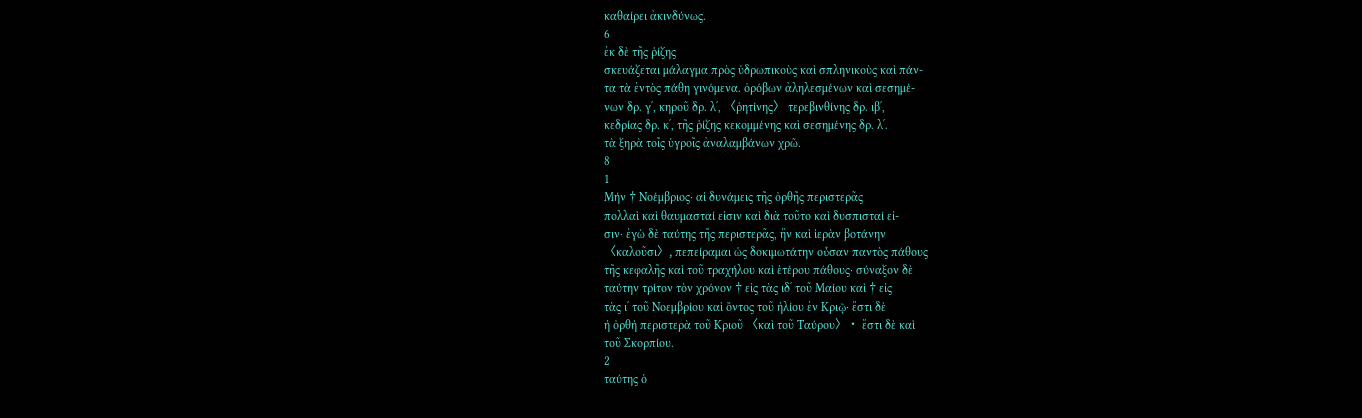καθαίρει ἀκινδύνως.
6
ἐκ δὲ τῆς ῥίζης
σκευάζεται μάλαγμα πρὸς ὑδρωπικοὺς καὶ σπληνικοὺς καὶ πάν-
τα τὰ ἐντὸς πάθη γινόμενα. ὀρόβων ἀληλεσμένων καὶ σεσημέ-
νων δρ. γʹ, κηροῦ δρ. λʹ, 〈ῥητίνης〉 τερεβινθίνης δρ. ιβʹ,
κεδρίας δρ. κʹ, τῆς ῥίζης κεκομμένης καὶ σεσημένης δρ. λʹ.
τὰ ξηρὰ τοῖς ὑγροῖς ἀναλαμβάνων χρῶ.
8
1
Μήν † Νοέμβριος· αἱ δυνάμεις τῆς ὀρθῆς περιστερᾶς
πολλαὶ καὶ θαυμασταί εἰσιν καὶ διὰ τοῦτο καὶ δυσπισταί εἰ-
σιν· ἐγὼ δὲ ταύτης τῆς περιστερᾶς, ἣν καὶ ἱερὰν βοτάνην
〈καλοῦσι〉, πεπείραμαι ὡς δοκιμωτάτην οὖσαν παντὸς πάθους
τῆς κεφαλῆς καὶ τοῦ τραχήλου καὶ ἑτέρου πάθους· σύναξον δὲ
ταύτην τρίτον τὸν χρόνον † εἰς τὰς ιδʹ τοῦ Μαίου καὶ † εἰς
τὰς ιʹ τοῦ Νοεμβρίου καὶ ὄντος τοῦ ἡλίου ἐν Κριῷ· ἔστι δὲ
ἡ ὀρθὴ περιστερὰ τοῦ Κριοῦ 〈καὶ τοῦ Ταύρου〉· ἔστι δὲ καὶ
τοῦ Σκορπίου.
2
ταύτης ὁ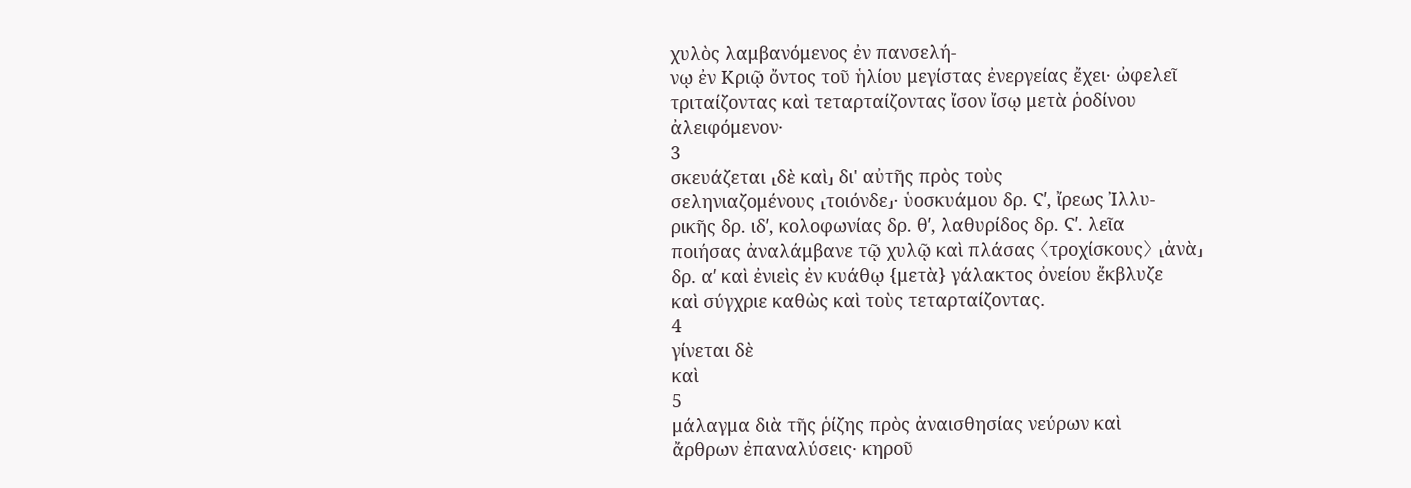χυλὸς λαμβανόμενος ἐν πανσελή-
νῳ ἐν Κριῷ ὄντος τοῦ ἡλίου μεγίστας ἐνεργείας ἔχει· ὠφελεῖ
τριταίζοντας καὶ τεταρταίζοντας ἴσον ἴσῳ μετὰ ῥοδίνου
ἀλειφόμενον·
3
σκευάζεται ⸤δὲ καὶ⸥ δι' αὐτῆς πρὸς τοὺς
σεληνιαζομένους ⸤τοιόνδε⸥· ὑοσκυάμου δρ. Ϛʹ, ἴρεως Ἰλλυ-
ρικῆς δρ. ιδʹ, κολοφωνίας δρ. θʹ, λαθυρίδος δρ. Ϛʹ. λεῖα
ποιήσας ἀναλάμβανε τῷ χυλῷ καὶ πλάσας 〈τροχίσκους〉 ⸤ἀνὰ⸥
δρ. αʹ καὶ ἐνιεὶς ἐν κυάθῳ {μετὰ} γάλακτος ὀνείου ἔκβλυζε
καὶ σύγχριε καθὼς καὶ τοὺς τεταρταίζοντας.
4
γίνεται δὲ
καὶ
5
μάλαγμα διὰ τῆς ῥίζης πρὸς ἀναισθησίας νεύρων καὶ
ἄρθρων ἐπαναλύσεις· κηροῦ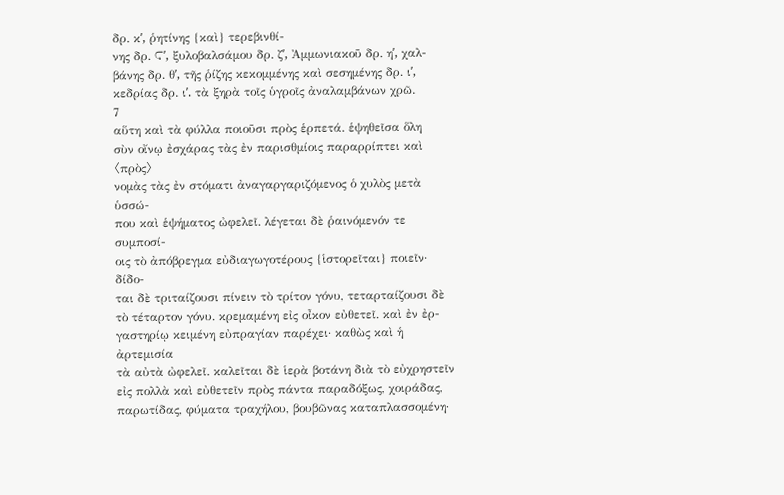δρ. κʹ, ῥητίνης {καὶ} τερεβινθί-
νης δρ. Ϛʹ, ξυλοβαλσάμου δρ. ζʹ, Ἀμμωνιακοῦ δρ. ηʹ, χαλ-
βάνης δρ. θʹ, τῆς ῥίζης κεκομμένης καὶ σεσημένης δρ. ιʹ,
κεδρίας δρ. ιʹ. τὰ ξηρὰ τοῖς ὑγροῖς ἀναλαμβάνων χρῶ.
7
αὕτη καὶ τὰ φύλλα ποιοῦσι πρὸς ἑρπετά. ἑψηθεῖσα ὅλη
σὺν οἴνῳ ἐσχάρας τὰς ἐν παρισθμίοις παραρρίπτει καὶ 〈πρὸς〉
νομὰς τὰς ἐν στόματι ἀναγαργαριζόμενος ὁ χυλὸς μετὰ ὑσσώ-
που καὶ ἑψήματος ὠφελεῖ. λέγεται δὲ ῥαινόμενόν τε συμποσί-
οις τὸ ἀπόβρεγμα εὐδιαγωγοτέρους {ἱστορεῖται} ποιεῖν· δίδο-
ται δὲ τριταίζουσι πίνειν τὸ τρίτον γόνυ, τεταρταίζουσι δὲ
τὸ τέταρτον γόνυ. κρεμαμένη εἰς οἶκον εὐθετεῖ. καὶ ἐν ἐρ-
γαστηρίῳ κειμένη εὐπραγίαν παρέχει· καθὼς καὶ ἡ ἀρτεμισία
τὰ αὐτὰ ὠφελεῖ. καλεῖται δὲ ἱερὰ βοτάνη διὰ τὸ εὐχρηστεῖν
εἰς πολλὰ καὶ εὐθετεῖν πρὸς πάντα παραδόξως, χοιράδας,
παρωτίδας, φύματα τραχήλου, βουβῶνας καταπλασσομένη·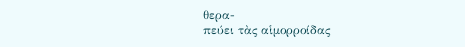θερα-
πεύει τὰς αἱμορροίδας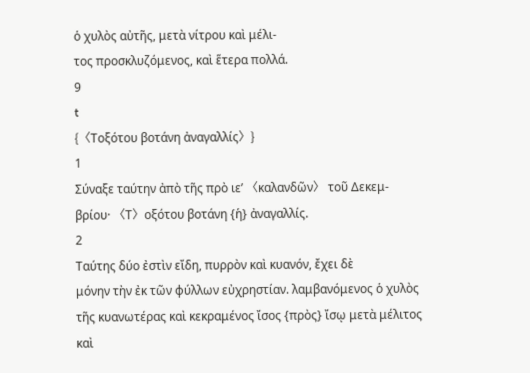ὁ χυλὸς αὐτῆς, μετὰ νίτρου καὶ μέλι-
τος προσκλυζόμενος, καὶ ἕτερα πολλά.
9
t
{〈Τοξότου βοτάνη ἀναγαλλίς〉}
1
Σύναξε ταύτην ἀπὸ τῆς πρὸ ιεʹ 〈καλανδῶν〉 τοῦ Δεκεμ-
βρίου· 〈Τ〉οξότου βοτάνη {ἡ} ἀναγαλλίς.
2
Ταύτης δύο ἐστὶν εἴδη, πυρρὸν καὶ κυανόν, ἔχει δὲ
μόνην τὴν ἐκ τῶν φύλλων εὐχρηστίαν. λαμβανόμενος ὁ χυλὸς
τῆς κυανωτέρας καὶ κεκραμένος ἴσος {πρὸς} ἴσῳ μετὰ μέλιτος
καὶ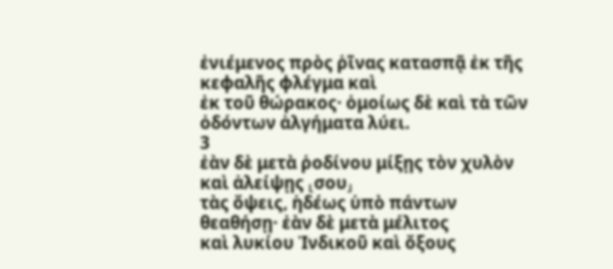ἐνιέμενος πρὸς ῥῖνας κατασπᾷ ἐκ τῆς κεφαλῆς φλέγμα καὶ
ἐκ τοῦ θώρακος· ὁμοίως δὲ καὶ τὰ τῶν ὀδόντων ἀλγήματα λύει.
3
ἐὰν δὲ μετὰ ῥοδίνου μίξῃς τὸν χυλὸν καὶ ἀλείψῃς ⸤σου⸥
τὰς ὄψεις, ἡδέως ὑπὸ πάντων θεαθήσῃ· ἐὰν δὲ μετὰ μέλιτος
καὶ λυκίου Ἰνδικοῦ καὶ ὄξους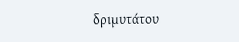δριμυτάτου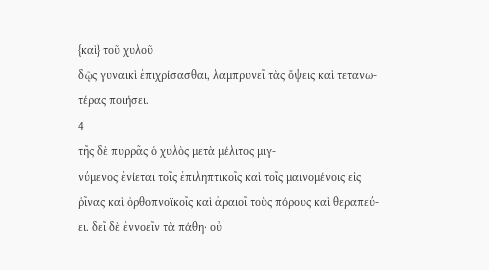{καὶ} τοῦ χυλοῦ
δῷς γυναικὶ ἐπιχρίσασθαι, λαμπρυνεῖ τὰς ὄψεις καὶ τετανω-
τέρας ποιήσει.
4
τῆς δὲ πυρρᾶς ὁ χυλὸς μετὰ μέλιτος μιγ-
νύμενος ἐνίεται τοῖς ἐπιληπτικοῖς καὶ τοῖς μαινομένοις εἰς
ῥῖνας καὶ ὀρθοπνοϊκοῖς καὶ ἀραιοῖ τοὺς πόρους καὶ θεραπεύ-
ει. δεῖ δὲ ἐννοεῖν τὰ πάθη· οὐ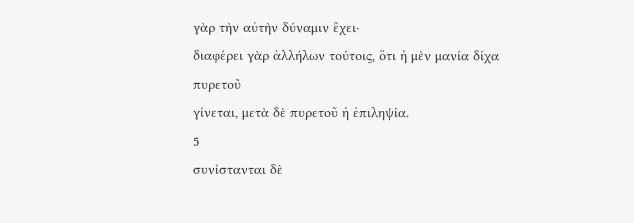γὰρ τὴν αὐτὴν δύναμιν ἔχει·
διαφέρει γὰρ ἀλλήλων τούτοις, ὅτι ἡ μὲν μανία δίχα πυρετοῦ
γίνεται, μετὰ δὲ πυρετοῦ ἡ ἐπιληψία.
5
συνίστανται δὲ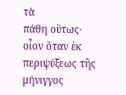τὰ
πάθη οὕτως· οἷον ὅταν ἐκ περιψύξεως τῆς μήνιγγος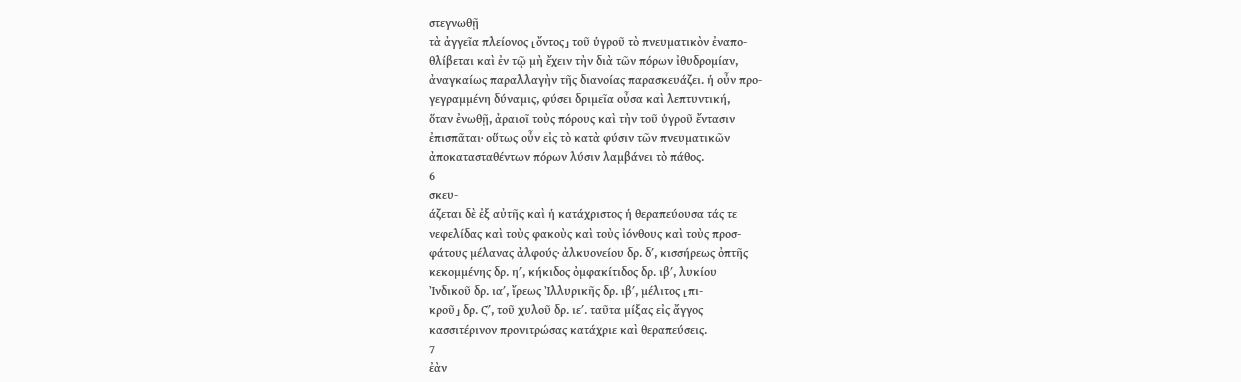στεγνωθῇ
τὰ ἀγγεῖα πλείονος ⸤ὄντος⸥ τοῦ ὑγροῦ τὸ πνευματικὸν ἐναπο-
θλίβεται καὶ ἐν τῷ μὴ ἔχειν τὴν διὰ τῶν πόρων ἰθυδρομίαν,
ἀναγκαίως παραλλαγὴν τῆς διανοίας παρασκευάζει. ἡ οὖν προ-
γεγραμμένη δύναμις, φύσει δριμεῖα οὖσα καὶ λεπτυντική,
ὅταν ἐνωθῇ, ἀραιοῖ τοὺς πόρους καὶ τὴν τοῦ ὑγροῦ ἔντασιν
ἐπισπᾶται· οὕτως οὖν εἰς τὸ κατὰ φύσιν τῶν πνευματικῶν
ἀποκατασταθέντων πόρων λύσιν λαμβάνει τὸ πάθος.
6
σκευ-
άζεται δὲ ἐξ αὐτῆς καὶ ἡ κατάχριστος ἡ θεραπεύουσα τάς τε
νεφελίδας καὶ τοὺς φακοὺς καὶ τοὺς ἰόνθους καὶ τοὺς προσ-
φάτους μέλανας ἀλφούς· ἀλκυονείου δρ. δʹ, κισσήρεως ὀπτῆς
κεκομμένης δρ. ηʹ, κήκιδος ὀμφακίτιδος δρ. ιβʹ, λυκίου
Ἰνδικοῦ δρ. ιαʹ, ἴρεως Ἰλλυρικῆς δρ. ιβʹ, μέλιτος ⸤πι-
κροῦ⸥ δρ. Ϛʹ, τοῦ χυλοῦ δρ. ιεʹ. ταῦτα μίξας εἰς ἄγγος
κασσιτέρινον προνιτρώσας κατάχριε καὶ θεραπεύσεις.
7
ἐὰν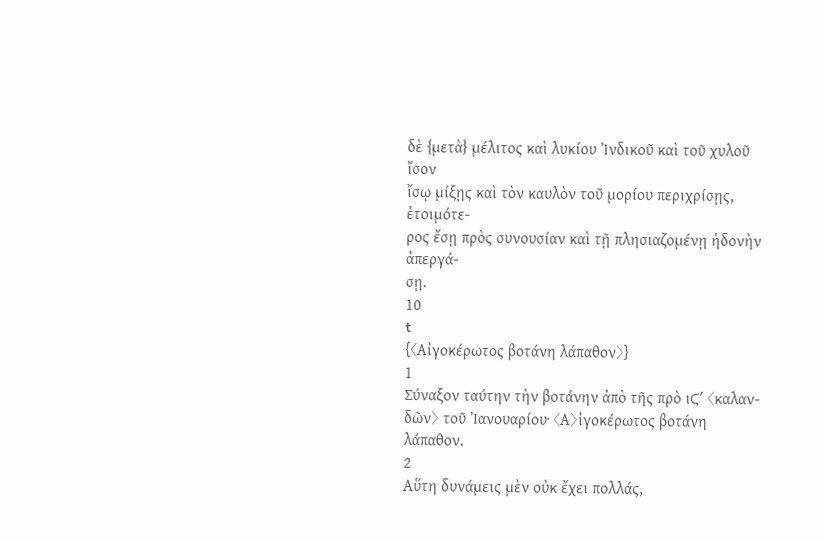δὲ {μετὰ} μέλιτος καὶ λυκίου Ἰνδικοῦ καὶ τοῦ χυλοῦ ἴσον
ἴσῳ μίξῃς καὶ τὸν καυλὸν τοῦ μορίου περιχρίσῃς, ἑτοιμότε-
ρος ἔσῃ πρὸς συνουσίαν καὶ τῇ πλησιαζομένῃ ἡδονὴν ἀπεργά-
σῃ.
10
t
{〈Αἰγοκέρωτος βοτάνη λάπαθον〉}
1
Σύναξον ταύτην τὴν βοτάνην ἀπὸ τῆς πρὸ ιϚʹ 〈καλαν-
δῶν〉 τοῦ Ἰανουαρίου· 〈Α〉ἰγοκέρωτος βοτάνη λάπαθον.
2
Αὕτη δυνάμεις μὲν οὐκ ἔχει πολλάς,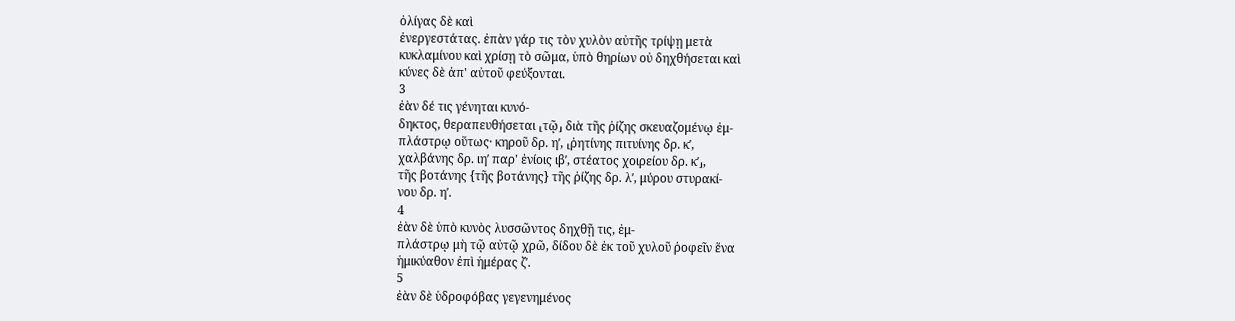ὀλίγας δὲ καὶ
ἐνεργεστάτας. ἐπὰν γάρ τις τὸν χυλὸν αὐτῆς τρίψῃ μετὰ
κυκλαμίνου καὶ χρίσῃ τὸ σῶμα, ὑπὸ θηρίων οὐ δηχθήσεται καὶ
κύνες δὲ ἀπ' αὐτοῦ φεύξονται.
3
ἐὰν δέ τις γένηται κυνό-
δηκτος, θεραπευθήσεται ⸤τῷ⸥ διὰ τῆς ῥίζης σκευαζομένῳ ἐμ-
πλάστρῳ οὕτως· κηροῦ δρ. ηʹ, ⸤ῥητίνης πιτυίνης δρ. κʹ,
χαλβάνης δρ. ιηʹ παρ' ἐνίοις ιβʹ, στέατος χοιρείου δρ. κʹ⸥,
τῆς βοτάνης {τῆς βοτάνης} τῆς ῥίζης δρ. λʹ, μύρου στυρακί-
νου δρ. ηʹ.
4
ἐὰν δὲ ὑπὸ κυνὸς λυσσῶντος δηχθῇ τις, ἐμ-
πλάστρῳ μὴ τῷ αὐτῷ χρῶ, δίδου δὲ ἐκ τοῦ χυλοῦ ῥοφεῖν ἕνα
ἡμικύαθον ἐπὶ ἡμέρας ζʹ.
5
ἐὰν δὲ ὑδροφόβας γεγενημένος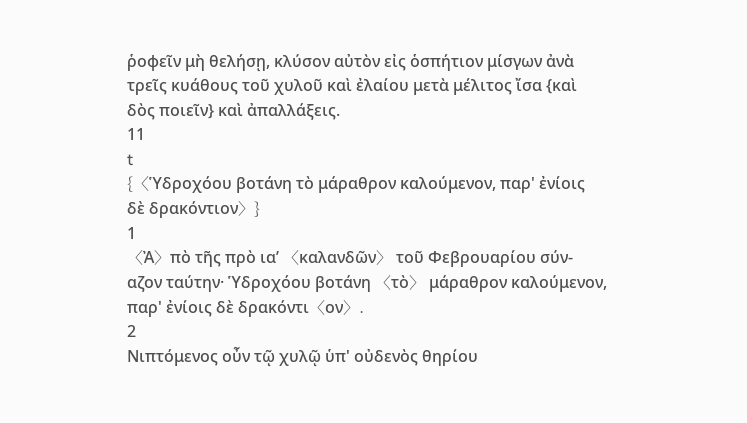ῥοφεῖν μὴ θελήσῃ, κλύσον αὐτὸν εἰς ὁσπήτιον μίσγων ἀνὰ
τρεῖς κυάθους τοῦ χυλοῦ καὶ ἐλαίου μετὰ μέλιτος ἴσα {καὶ
δὸς ποιεῖν} καὶ ἀπαλλάξεις.
11
t
{〈Ὑδροχόου βοτάνη τὸ μάραθρον καλούμενον, παρ' ἐνίοις
δὲ δρακόντιον〉}
1
〈Ἀ〉πὸ τῆς πρὸ ιαʹ 〈καλανδῶν〉 τοῦ Φεβρουαρίου σύν-
αζον ταύτην· Ὑδροχόου βοτάνη 〈τὸ〉 μάραθρον καλούμενον,
παρ' ἐνίοις δὲ δρακόντι〈ον〉.
2
Νιπτόμενος οὖν τῷ χυλῷ ὑπ' οὐδενὸς θηρίου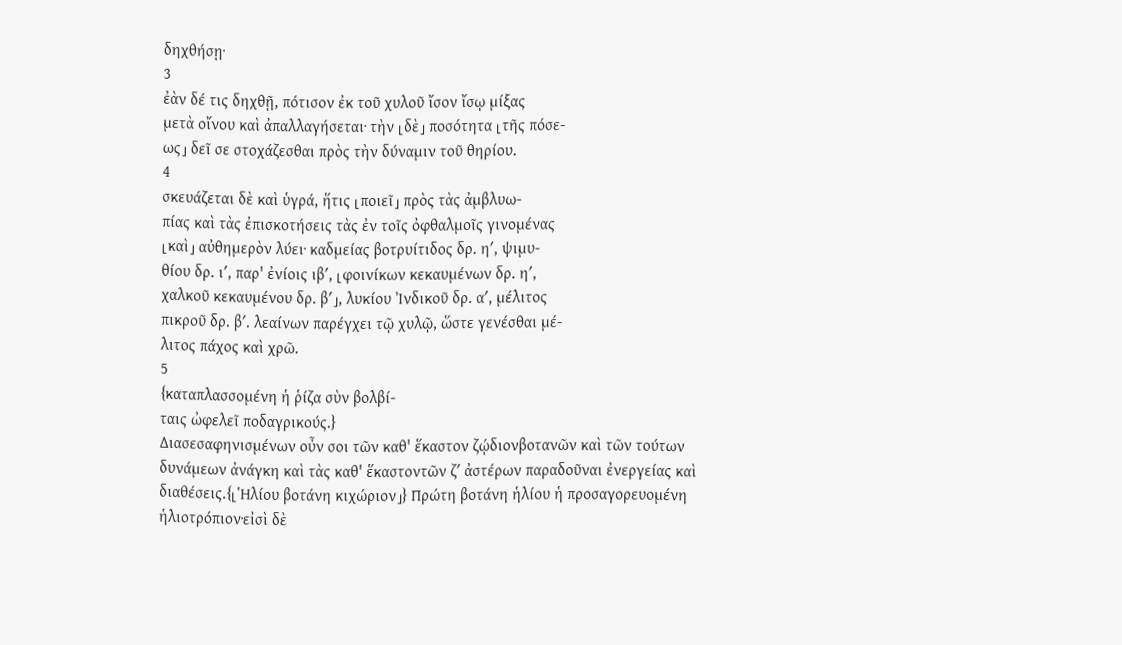δηχθήσῃ·
3
ἐὰν δέ τις δηχθῇ, πότισον ἐκ τοῦ χυλοῦ ἴσον ἴσῳ μίξας
μετὰ οἴνου καὶ ἀπαλλαγήσεται· τὴν ⸤δὲ⸥ ποσότητα ⸤τῆς πόσε-
ως⸥ δεῖ σε στοχάζεσθαι πρὸς τὴν δύναμιν τοῦ θηρίου.
4
σκευάζεται δὲ καὶ ὑγρά, ἥτις ⸤ποιεῖ⸥ πρὸς τὰς ἀμβλυω-
πίας καὶ τὰς ἐπισκοτήσεις τὰς ἐν τοῖς ὀφθαλμοῖς γινομένας
⸤καὶ⸥ αὐθημερὸν λύει· καδμείας βοτρυίτιδος δρ. ηʹ, ψιμυ-
θίου δρ. ιʹ, παρ' ἐνίοις ιβʹ, ⸤φοινίκων κεκαυμένων δρ. ηʹ,
χαλκοῦ κεκαυμένου δρ. βʹ⸥, λυκίου Ἰνδικοῦ δρ. αʹ, μέλιτος
πικροῦ δρ. βʹ. λεαίνων παρέγχει τῷ χυλῷ, ὥστε γενέσθαι μέ-
λιτος πάχος καὶ χρῶ.
5
{καταπλασσομένη ἡ ῥίζα σὺν βολβί-
ταις ὠφελεῖ ποδαγρικούς.}
Διασεσαφηνισμένων οὖν σοι τῶν καθ' ἕκαστον ζῴδιονβοτανῶν καὶ τῶν τούτων δυνάμεων ἀνάγκη καὶ τὰς καθ' ἕκαστοντῶν ζʹ ἀστέρων παραδοῦναι ἐνεργείας καὶ διαθέσεις.{⸤Ἡλίου βοτάνη κιχώριον⸥} Πρώτη βοτάνη ἡλίου ἡ προσαγορευομένη ἡλιοτρόπιον·εἰσὶ δὲ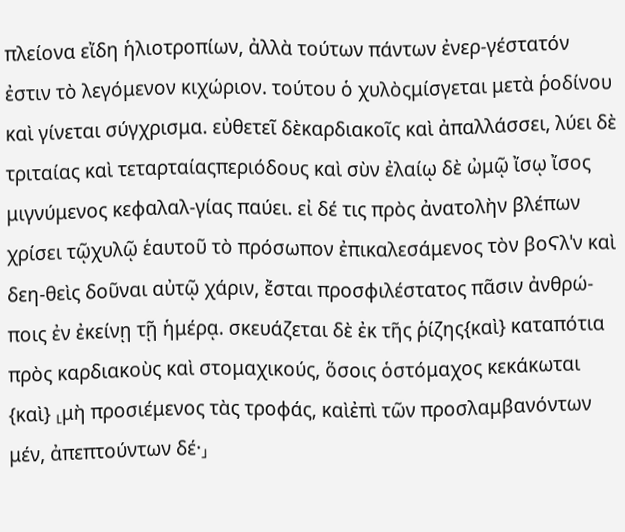πλείονα εἴδη ἡλιοτροπίων, ἀλλὰ τούτων πάντων ἐνερ-γέστατόν ἐστιν τὸ λεγόμενον κιχώριον. τούτου ὁ χυλὸςμίσγεται μετὰ ῥοδίνου καὶ γίνεται σύγχρισμα. εὐθετεῖ δὲκαρδιακοῖς καὶ ἀπαλλάσσει, λύει δὲ τριταίας καὶ τεταρταίαςπεριόδους καὶ σὺν ἐλαίῳ δὲ ὠμῷ ἴσῳ ἴσος μιγνύμενος κεφαλαλ-γίας παύει. εἰ δέ τις πρὸς ἀνατολὴν βλέπων χρίσει τῷχυλῷ ἑαυτοῦ τὸ πρόσωπον ἐπικαλεσάμενος τὸν βοϚλˈν καὶ δεη-θεὶς δοῦναι αὐτῷ χάριν, ἔσται προσφιλέστατος πᾶσιν ἀνθρώ-ποις ἐν ἐκείνῃ τῇ ἡμέρᾳ. σκευάζεται δὲ ἐκ τῆς ῥίζης{καὶ} καταπότια πρὸς καρδιακοὺς καὶ στομαχικούς, ὅσοις ὁστόμαχος κεκάκωται {καὶ} ⸤μὴ προσιέμενος τὰς τροφάς, καὶἐπὶ τῶν προσλαμβανόντων μέν, ἀπεπτούντων δέ·⸥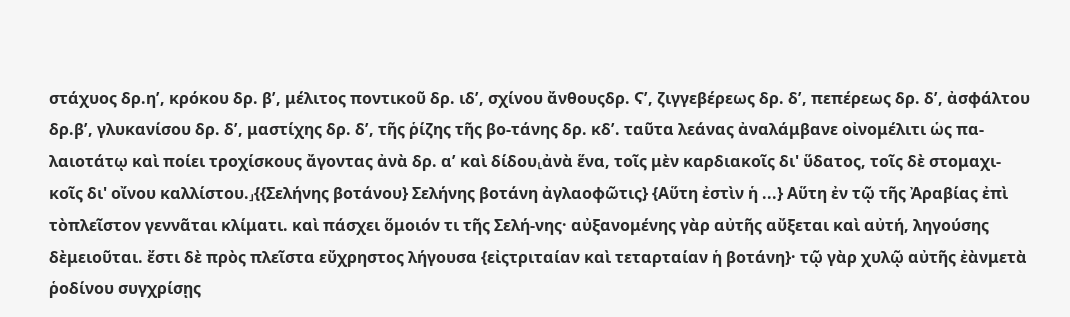στάχυος δρ.ηʹ, κρόκου δρ. βʹ, μέλιτος ποντικοῦ δρ. ιδʹ, σχίνου ἄνθουςδρ. Ϛʹ, ζιγγεβέρεως δρ. δʹ, πεπέρεως δρ. δʹ, ἀσφάλτου δρ.βʹ, γλυκανίσου δρ. δʹ, μαστίχης δρ. δʹ, τῆς ῥίζης τῆς βο-τάνης δρ. κδʹ. ταῦτα λεάνας ἀναλάμβανε οἰνομέλιτι ὡς πα-λαιοτάτῳ καὶ ποίει τροχίσκους ἄγοντας ἀνὰ δρ. αʹ καὶ δίδου⸤ἀνὰ ἕνα, τοῖς μὲν καρδιακοῖς δι' ὕδατος, τοῖς δὲ στομαχι-κοῖς δι' οἴνου καλλίστου.⸥{{Σελήνης βοτάνου} Σελήνης βοτάνη ἀγλαοφῶτις} {Αὕτη ἐστὶν ἡ ...} Αὕτη ἐν τῷ τῆς Ἀραβίας ἐπὶ τὸπλεῖστον γεννᾶται κλίματι. καὶ πάσχει ὅμοιόν τι τῆς Σελή-νης· αὐξανομένης γὰρ αὐτῆς αὔξεται καὶ αὐτή, ληγούσης δὲμειοῦται. ἔστι δὲ πρὸς πλεῖστα εὔχρηστος λήγουσα {εἰςτριταίαν καὶ τεταρταίαν ἡ βοτάνη}· τῷ γὰρ χυλῷ αὐτῆς ἐὰνμετὰ ῥοδίνου συγχρίσῃς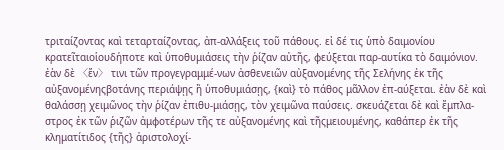τριταίζοντας καὶ τεταρταίζοντας, ἀπ-αλλάξεις τοῦ πάθους. εἰ δέ τις ὑπὸ δαιμονίου κρατεῖταιοἱουδήποτε καὶ ὑποθυμιάσεις τὴν ῥίζαν αὐτῆς, φεύξεται παρ-αυτίκα τὸ δαιμόνιον. ἐὰν δὲ 〈ἔν〉 τινι τῶν προγεγραμμέ-νων ἀσθενειῶν αὐξανομένης τῆς Σελήνης ἐκ τῆς αὐξανομένηςβοτάνης περιάψῃς ἢ ὑποθυμιάσῃς, {καὶ} τὸ πάθος μᾶλλον ἐπ-αύξεται. ἐὰν δὲ καὶ θαλάσσῃ χειμῶνος τὴν ῥίζαν ἐπιθυ-μιάσῃς, τὸν χειμῶνα παύσεις. σκευάζεται δὲ καὶ ἔμπλα-στρος ἐκ τῶν ῥιζῶν ἀμφοτέρων τῆς τε αὐξανομένης καὶ τῆςμειουμένης, καθάπερ ἐκ τῆς κληματίτιδος {τῆς} ἀριστολοχί-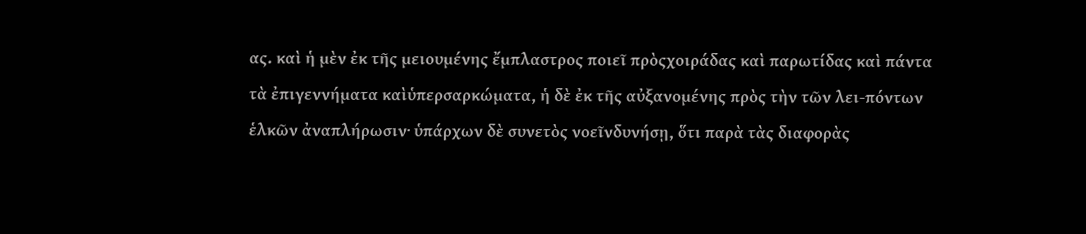ας. καὶ ἡ μὲν ἐκ τῆς μειουμένης ἔμπλαστρος ποιεῖ πρὸςχοιράδας καὶ παρωτίδας καὶ πάντα τὰ ἐπιγεννήματα καὶὑπερσαρκώματα, ἡ δὲ ἐκ τῆς αὐξανομένης πρὸς τὴν τῶν λει-πόντων ἑλκῶν ἀναπλήρωσιν· ὑπάρχων δὲ συνετὸς νοεῖνδυνήσῃ, ὅτι παρὰ τὰς διαφορὰς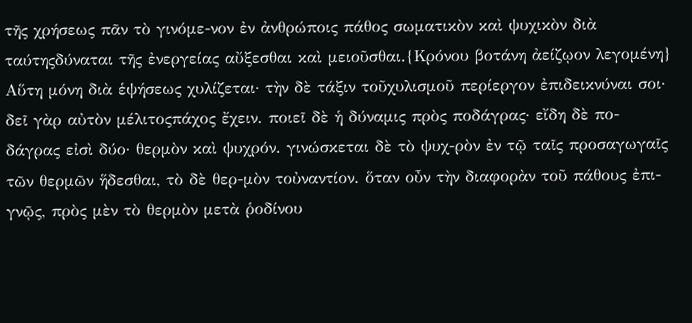τῆς χρήσεως πᾶν τὸ γινόμε-νον ἐν ἀνθρώποις πάθος σωματικὸν καὶ ψυχικὸν διὰ ταύτηςδύναται τῆς ἐνεργείας αὔξεσθαι καὶ μειοῦσθαι.{Κρόνου βοτάνη ἀείζῳον λεγομένη} Αὕτη μόνη διὰ ἑψήσεως χυλίζεται· τὴν δὲ τάξιν τοῦχυλισμοῦ περίεργον ἐπιδεικνύναι σοι· δεῖ γὰρ αὐτὸν μέλιτοςπάχος ἔχειν. ποιεῖ δὲ ἡ δύναμις πρὸς ποδάγρας· εἴδη δὲ πο-δάγρας εἰσὶ δύο· θερμὸν καὶ ψυχρόν. γινώσκεται δὲ τὸ ψυχ-ρὸν ἐν τῷ ταῖς προσαγωγαῖς τῶν θερμῶν ἥδεσθαι, τὸ δὲ θερ-μὸν τοὐναντίον. ὅταν οὖν τὴν διαφορὰν τοῦ πάθους ἐπι-γνῷς, πρὸς μὲν τὸ θερμὸν μετὰ ῥοδίνου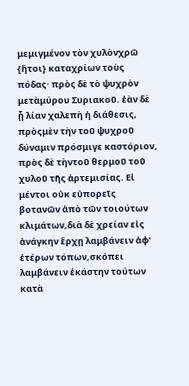μεμιγμένον τὸν χυλὸνχρῶ {ἤτοι} καταχρίων τοὺς πόδας· πρὸς δὲ τὸ ψυχρὸν μετὰμύρου Συριακοῦ. ἐὰν δὲ ᾖ λίαν χαλεπὴ ἡ διάθεσις, πρὸςμὲν τὴν τοῦ ψυχροῦ δύναμιν πρόσμιγε καστόριον, πρὸς δὲ τὴντοῦ θερμοῦ τοῦ χυλοῦ τῆς ἀρτεμισίας. Εἰ μέντοι οὐκ εὐπορεῖς βοτανῶν ἀπὸ τῶν τοιούτων κλιμάτων,διὰ δὲ χρείαν εἰς ἀνάγκην ἔρχῃ λαμβάνειν ἀφ' ἑτέρων τόπων,σκόπει λαμβάνειν ἑκάστην τούτων κατὰ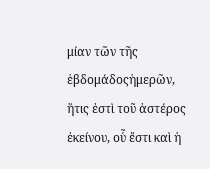μίαν τῶν τῆς ἑβδομάδοςἡμερῶν, ἥτις ἐστὶ τοῦ ἀστέρος ἐκείνου, οὗ ἔστι καὶ ἡ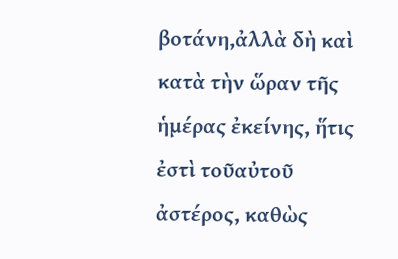βοτάνη,ἀλλὰ δὴ καὶ κατὰ τὴν ὥραν τῆς ἡμέρας ἐκείνης, ἥτις ἐστὶ τοῦαὐτοῦ ἀστέρος, καθὼς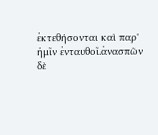ἐκτεθήσονται καὶ παρ' ἡμῖν ἐνταυθοῖ.ἀνασπῶν δὲ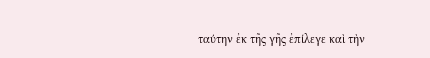ταύτην ἐκ τῆς γῆς ἐπίλεγε καὶ τὴν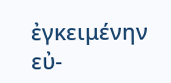ἐγκειμένην εὐ-